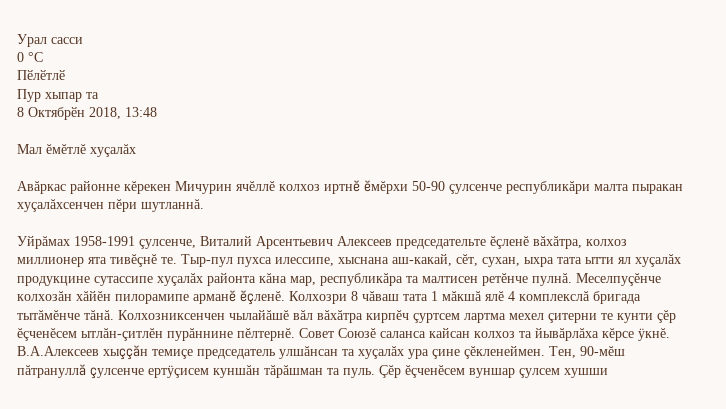Урал сасси
0 °С
Пӗлӗтлӗ
Пур хыпар та
8 Октябрӗн 2018, 13:48

Мал ĕмĕтлĕ хуçалăх

Авăркас районне кĕрекен Мичурин ячĕллĕ колхоз иртнĕ ĕмĕрхи 50-90 çулсенче республикăри малта пыракан хуçалăхсенчен пĕри шутланнă.

Уйрăмах 1958-1991 çулсенче, Виталий Арсентьевич Алексеев председательте ĕçленĕ вăхăтра, колхоз миллионер ята тивĕçнĕ те. Тыр-пул пухса илессипе, хыснана аш-какай, сĕт, сухан, ыхра тата ытти ял хуçалăх продукцине сутассипе хуçалăх районта кăна мар, республикăра та малтисен ретĕнче пулнă. Меселпуçĕнче колхозăн хăйĕн пилорамипе арманĕ ĕçленĕ. Колхозри 8 чăваш тата 1 мăкшă ялĕ 4 комплекслă бригада тытăмĕнче тăнă. Колхозниксенчен чылайăшĕ вăл вăхăтра кирпĕч çуртсем лартма мехел çитерни те кунти çĕр ĕçченĕсем ытлăн-çитлĕн пурăннине пĕлтернĕ. Совет Союзĕ саланса кайсан колхоз та йывăрлăха кĕрсе ÿкнĕ. В.А.Алексеев хыççăн темиçе председатель улшăнсан та хуçалăх ура çине çĕкленеймен. Тен, 90-мĕш пăтрануллă çулсенче ертÿçисем куншăн тăрăшман та пуль. Çĕр ĕçченĕсем вуншар çулсем хушши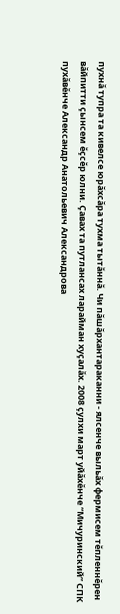пухнă тупра та кивелсе юрăхсăра тухма тытăннă. Чи пăшăрхантараканни - ялсенче выльăх фермисем тĕпленнĕрен вăйпитти çынсем ĕçсĕр юлни. Çавах та путлансах ларайман хуçалăх. 2008 çулхи март уйăхĕнче “Мичуринский” СПК пухăвĕнче Александр Анатольевич Александрова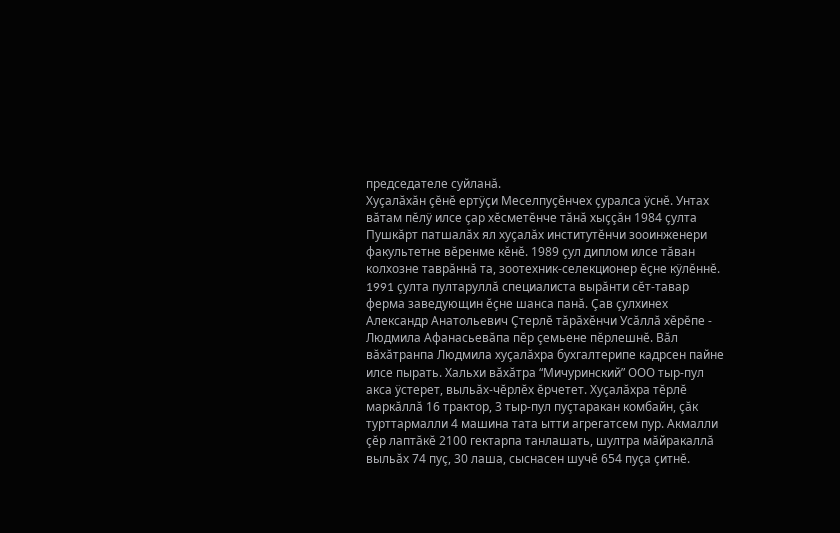председателе суйланă.
Хуçалăхăн çĕнĕ ертÿçи Меселпуçĕнчех çуралса ÿснĕ. Унтах вăтам пĕлÿ илсе çар хĕсметĕнче тăнă хыççăн 1984 çулта Пушкăрт патшалăх ял хуçалăх институтĕнчи зооинженери факультетне вĕренме кĕнĕ. 1989 çул диплом илсе тăван колхозне таврăннă та, зоотехник-селекционер ĕçне кÿлĕннĕ. 1991 çулта пултаруллă специалиста вырăнти сĕт-тавар ферма заведующин ĕçне шанса панă. Çав çулхинех Александр Анатольевич Çтерлĕ тăрăхĕнчи Усăллă хĕрĕпе - Людмила Афанасьевăпа пĕр çемьене пĕрлешнĕ. Вăл вăхăтранпа Людмила хуçалăхра бухгалтерипе кадрсен пайне илсе пырать. Хальхи вăхăтра “Мичуринский” ООО тыр-пул акса ÿстерет, выльăх-чĕрлĕх ĕрчетет. Хуçалăхра тĕрлĕ маркăллă 16 трактор, 3 тыр-пул пуçтаракан комбайн, çăк турттармалли 4 машина тата ытти агрегатсем пур. Акмалли çĕр лаптăкĕ 2100 гектарпа танлашать, шултра мăйракаллă выльăх 74 пуç, 30 лаша, сыснасен шучĕ 654 пуçа çитнĕ.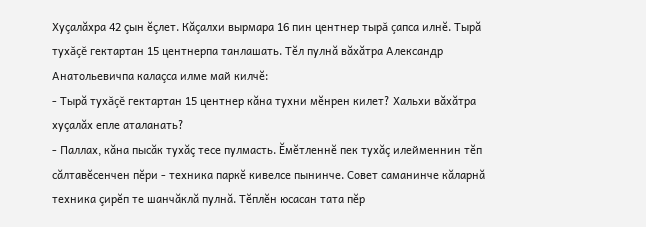Хуçалăхра 42 çын ĕçлет. Кăçалхи вырмара 16 пин центнер тырă çапса илнĕ. Тырă тухăçĕ гектартан 15 центнерпа танлашать. Тĕл пулнă вăхăтра Александр Анатольевичпа калаçса илме май килчĕ:
- Тырă тухăçĕ гектартан 15 центнер кăна тухни мĕнрен килет? Хальхи вăхăтра хуçалăх епле аталанать?
- Паллах, кăна пысăк тухăç тесе пулмасть. Ĕмĕтленнĕ пек тухăç илейменнин тĕп сăлтавĕсенчен пĕри - техника паркĕ кивелсе пынинче. Совет саманинче кăларнă техника çирĕп те шанчăклă пулнă. Тĕплĕн юсасан тата пĕр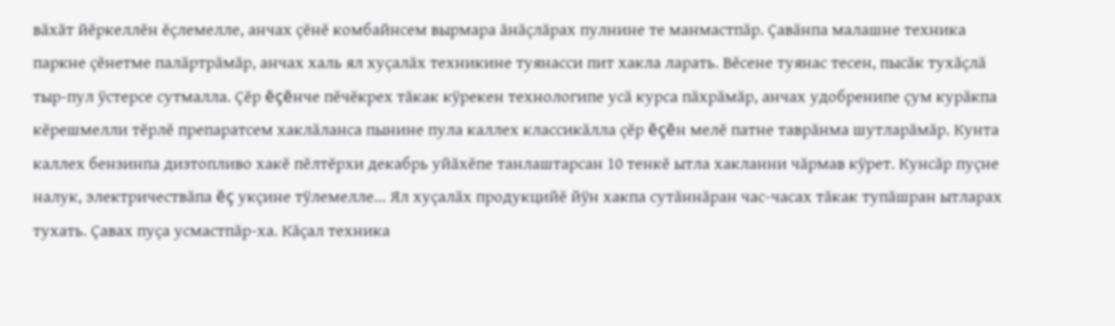вăхăт йĕркеллĕн ĕçлемелле, анчах çĕнĕ комбайнсем вырмара ăнăçлăрах пулнине те манмастпăр. Çавăнпа малашне техника паркне çĕнетме палăртрăмăр, анчах халь ял хуçалăх техникине туянасси пит хакла ларать. Вĕсене туянас тесен, пысăк тухăçлă тыр-пул ÿстерсе сутмалла. Çĕр ĕçĕнче пĕчĕкрех тăкак кÿрекен технологипе усă курса пăхрăмăр, анчах удобренипе çум курăкпа кĕрешмелли тĕрлĕ препаратсем хаклăланса пынине пула каллех классикăлла çĕр ĕçĕн мелĕ патне таврăнма шутларăмăр. Кунта каллех бензинпа дизтопливо хакĕ пĕлтĕрхи декабрь уйăхĕпе танлаштарсан 10 тенкĕ ытла хакланни чăрмав кÿрет. Кунсăр пуçне налук, электричествăпа ĕç укçине тÿлемелле... Ял хуçалăх продукцийĕ йÿн хакпа сутăннăран час-часах тăкак тупăшран ытларах тухать. Çавах пуçа усмастпăр-ха. Кăçал техника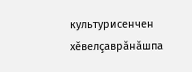культурисенчен хĕвелçаврăнăшпа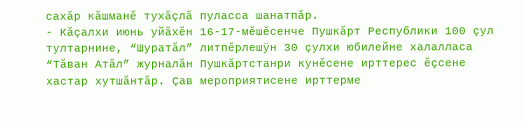сахăр кăшманĕ тухăçлă пуласса шанатпăр.
- Кăçалхи июнь уйăхĕн 16-17-мĕшĕсенче Пушкăрт Республики 100 çул тултарнине, “Шуратăл” литпĕрлешÿн 30 çулхи юбилейне халалласа “Тăван Атăл” журналăн Пушкăртстанри кунĕсене ирттерес ĕçсене хастар хутшăнтăр. Çав мероприятисене ирттерме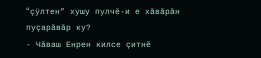“çÿлтен” хушу пулчĕ-и е хăвăрăн пуçарăвăр ку?
- Чăваш Енрен килсе çитнĕ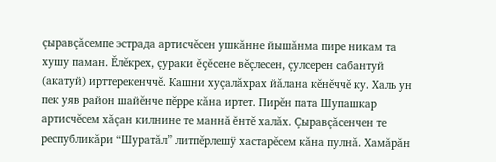çыравçăсемпе эстрада артисчĕсен ушкăнне йышăнма пире никам та хушу паман. Ĕлĕкрех, çураки ĕçĕсене вĕçлесен, çулсерен сабантуй (акатуй) ирттерекенччĕ. Кашни хуçалăхрах йăлана кĕнĕччĕ ку. Халь ун пек уяв район шайĕнче пĕрре кăна иртет. Пирĕн пата Шупашкар артисчĕсем хăçан килнине те маннă ĕнтĕ халăх. Çыравçăсенчен те республикăри “Шуратăл” литпĕрлешÿ хастарĕсем кăна пулнă. Хамăрăн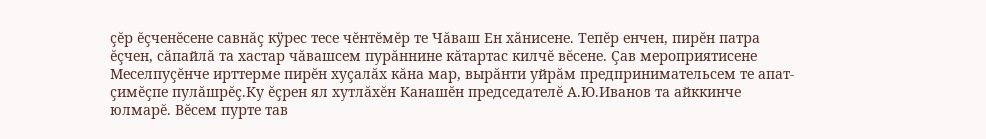çĕр ĕçченĕсене савнăç кÿрес тесе чĕнтĕмĕр те Чăваш Ен хăнисене. Тепĕр енчен, пирĕн патра ĕçчен, сăпайлă та хастар чăвашсем пурăннине кăтартас килчĕ вĕсене. Çав мероприятисене Меселпуçĕнче ирттерме пирĕн хуçалăх кăна мар, вырăнти уйрăм предпринимательсем те апат-çимĕçпе пулăшрĕç.Ку ĕçрен ял хутлăхĕн Канашĕн председателĕ А.Ю.Иванов та айккинче юлмарĕ. Вĕсем пурте тав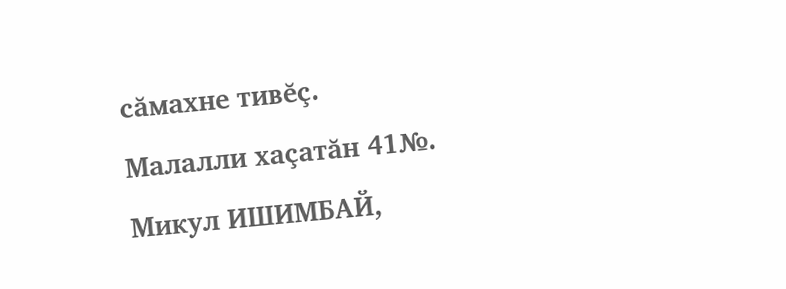сăмахне тивĕç.
Малалли хаçатăн 41№.
Микул ИШИМБАЙ,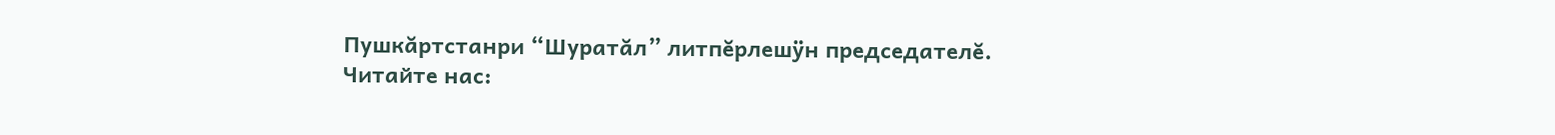Пушкăртстанри “Шуратăл” литпĕрлешÿн председателĕ.
Читайте нас: